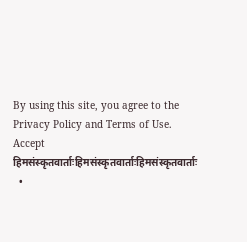By using this site, you agree to the Privacy Policy and Terms of Use.
Accept
हिमसंस्कृतवार्ताःहिमसंस्कृतवार्ताःहिमसंस्कृतवार्ताः
  •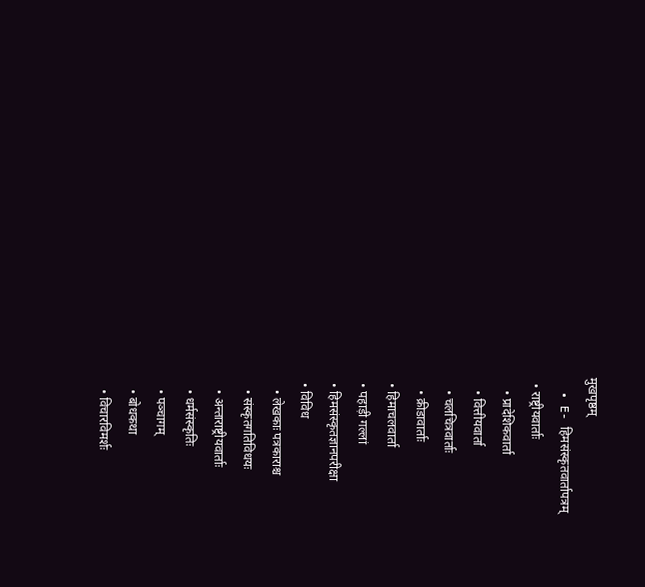मुखपृष्ठम्
  • E- हिमसंस्कृतवार्तापत्रम्
  • राष्ट्रीयवार्ताः
    • प्रादेशिकवार्ता
    • वित्तीयवार्ता
    • चलचित्रवार्ताः
    • क्रीडावार्ताः
  • हिमाचलवार्ता
  • पहाड़ी गल्लां
  • हिमसंस्कृतज्ञानपरीक्षा
  • विविध
    • लेखकाः पत्रकाराश्च
    • संस्कृतगतिविधयः
    • अन्ताराष्ट्रीयवार्ताः
    • धर्मसंस्कृतिः
    • पञ्चागम्
    • बोधकथा
    • विचारविमर्शः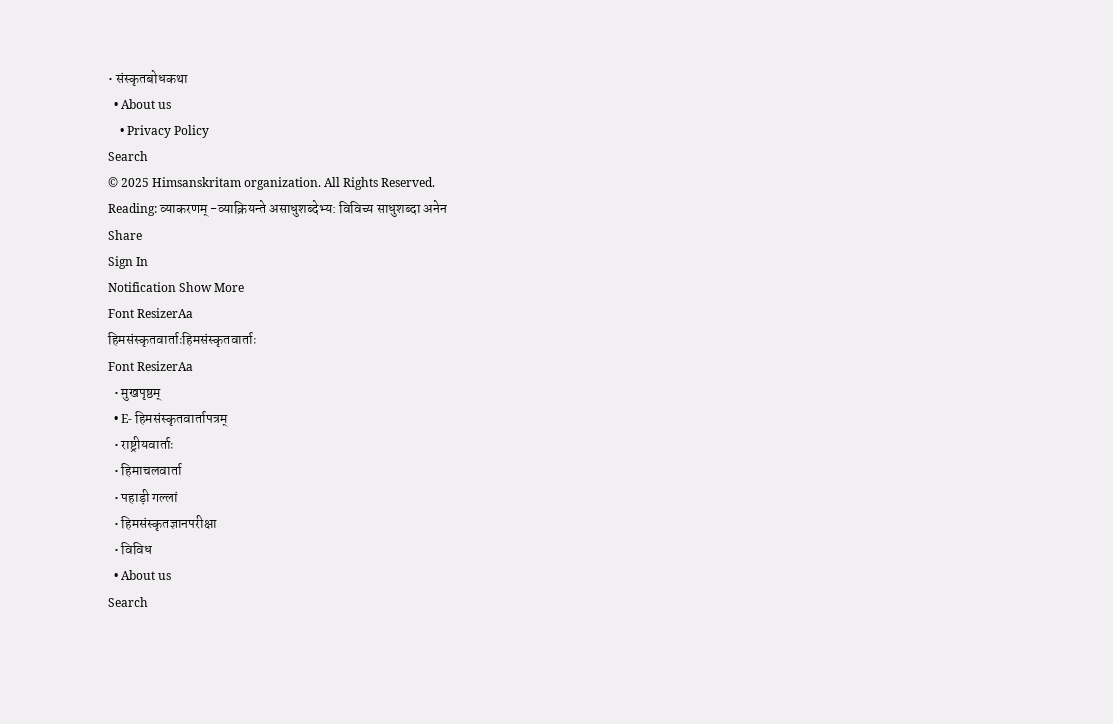• संस्कृतबोधकथा
  • About us
    • Privacy Policy
Search
© 2025 Himsanskritam organization. All Rights Reserved.
Reading: व्याकरणम् -व्याक्रियन्ते असाधुशब्देभ्य: विविच्य साधुशब्दा अनेन
Share
Sign In
Notification Show More
Font ResizerAa
हिमसंस्कृतवार्ताःहिमसंस्कृतवार्ताः
Font ResizerAa
  • मुखपृष्ठम्
  • E- हिमसंस्कृतवार्तापत्रम्
  • राष्ट्रीयवार्ताः
  • हिमाचलवार्ता
  • पहाड़ी गल्लां
  • हिमसंस्कृतज्ञानपरीक्षा
  • विविध
  • About us
Search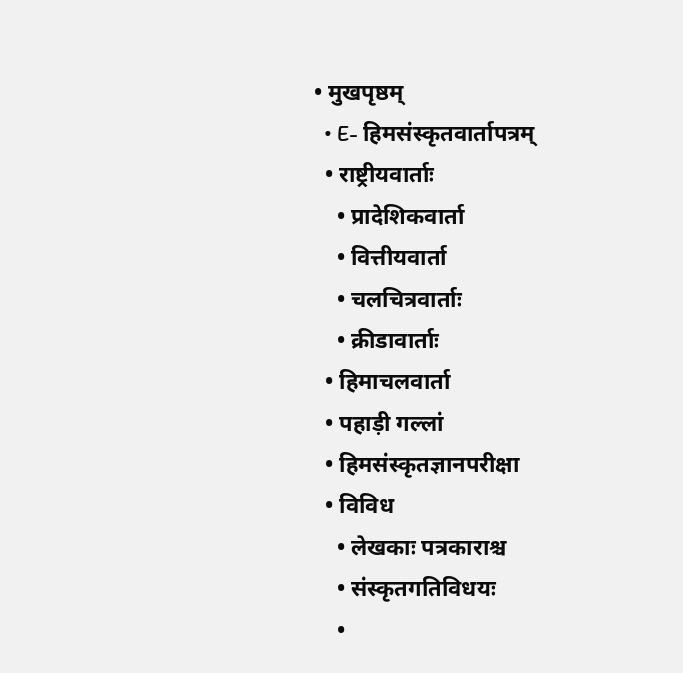• मुखपृष्ठम्
  • E- हिमसंस्कृतवार्तापत्रम्
  • राष्ट्रीयवार्ताः
    • प्रादेशिकवार्ता
    • वित्तीयवार्ता
    • चलचित्रवार्ताः
    • क्रीडावार्ताः
  • हिमाचलवार्ता
  • पहाड़ी गल्लां
  • हिमसंस्कृतज्ञानपरीक्षा
  • विविध
    • लेखकाः पत्रकाराश्च
    • संस्कृतगतिविधयः
    •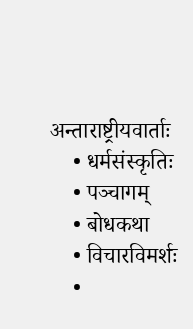अन्ताराष्ट्रीयवार्ताः
    • धर्मसंस्कृतिः
    • पञ्चागम्
    • बोधकथा
    • विचारविमर्शः
    •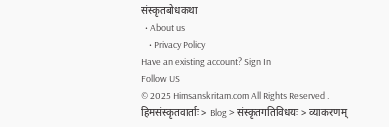संस्कृतबोधकथा
  • About us
    • Privacy Policy
Have an existing account? Sign In
Follow US
© 2025 Himsanskritam.com All Rights Reserved .
हिमसंस्कृतवार्ताः > Blog > संस्कृतगतिविधयः > व्याकरणम्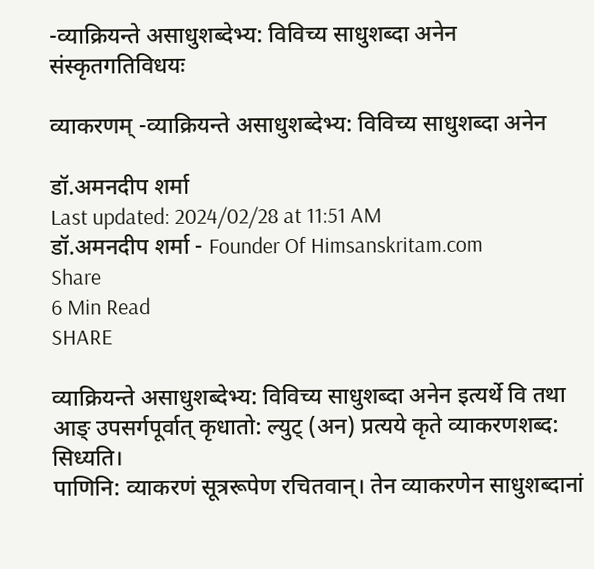-व्याक्रियन्ते असाधुशब्देभ्य: विविच्य साधुशब्दा अनेन
संस्कृतगतिविधयः

व्याकरणम् -व्याक्रियन्ते असाधुशब्देभ्य: विविच्य साधुशब्दा अनेन

डॉ.अमनदीप शर्मा
Last updated: 2024/02/28 at 11:51 AM
डॉ.अमनदीप शर्मा - Founder Of Himsanskritam.com
Share
6 Min Read
SHARE

व्याक्रियन्ते असाधुशब्देभ्य: विविच्य साधुशब्दा अनेन इत्यर्थे वि तथा आङ् उपसर्गपूर्वात् कृधातो: ल्युट् (अन) प्रत्यये कृते व्याकरणशब्द: सिध्यति।
पाणिनि: व्याकरणं सूत्ररूपेण रचितवान्। तेन व्याकरणेन साधुशब्दानां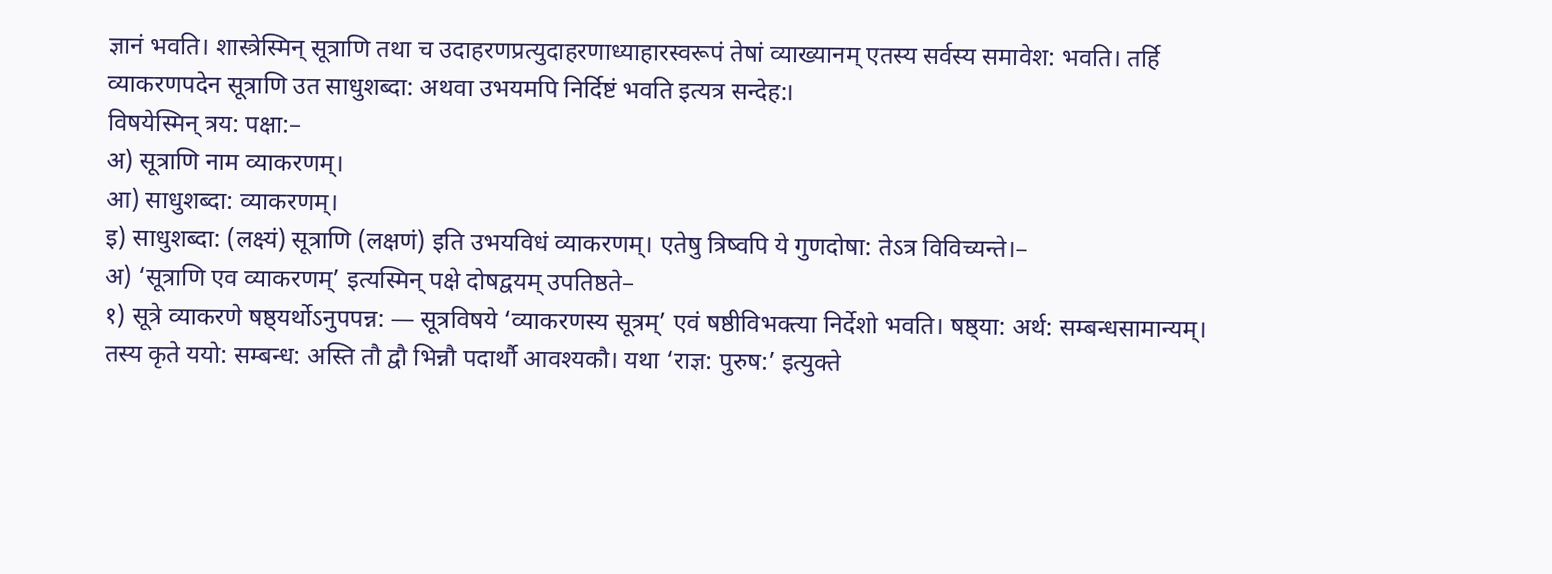ज्ञानं भवति। शास्त्रेस्मिन् सूत्राणि तथा च उदाहरणप्रत्युदाहरणाध्याहारस्वरूपं तेषां व्याख्यानम् एतस्य सर्वस्य समावेश: भवति। तर्हि व्याकरणपदेन सूत्राणि उत साधुशब्दा: अथवा उभयमपि निर्दिष्टं भवति इत्यत्र सन्देह:।
विषयेस्मिन् त्रय: पक्षा:–
अ) सूत्राणि नाम व्याकरणम्।
आ) साधुशब्दा: व्याकरणम्।
इ) साधुशब्दा: (लक्ष्यं) सूत्राणि (लक्षणं) इति उभयविधं व्याकरणम्। एतेषु त्रिष्वपि ये गुणदोषा: तेऽत्र विविच्यन्ते।–
अ) ‘सूत्राणि एव व्याकरणम्’ इत्यस्मिन् पक्षे दोषद्वयम् उपतिष्ठते–
१) सूत्रे व्याकरणे षष्ठ्यर्थोऽनुपपन्न: — सूत्रविषये ‘व्याकरणस्य सूत्रम्’ एवं षष्ठीविभक्त्या निर्देशो भवति। षष्ठ्या: अर्थ: सम्बन्धसामान्यम्। तस्य कृते ययो: सम्बन्ध: अस्ति तौ द्वौ भिन्नौ पदार्थौ आवश्यकौ। यथा ‘राज्ञ: पुरुष:’ इत्युक्ते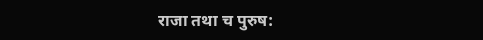राजा तथा च पुरुष: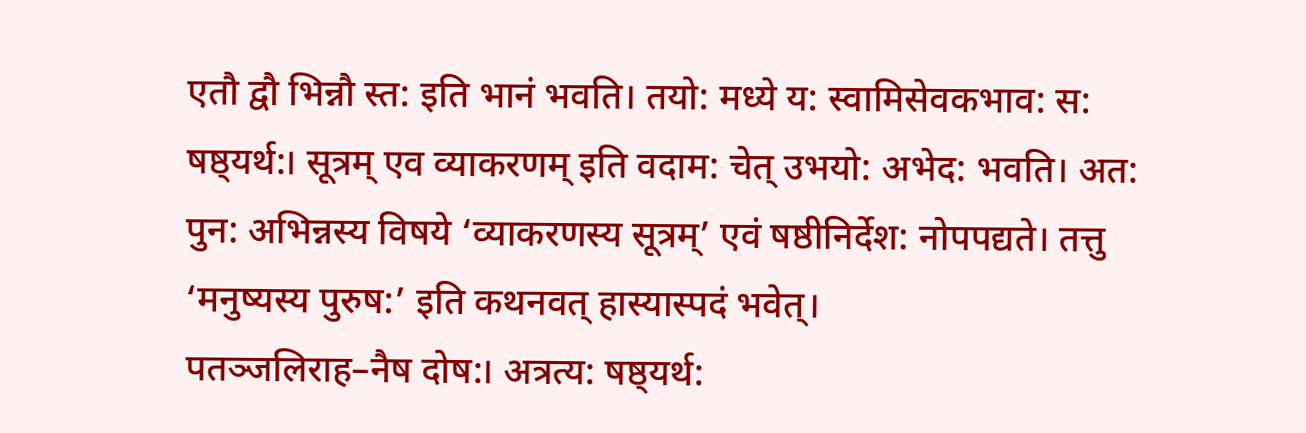एतौ द्वौ भिन्नौ स्त: इति भानं भवति। तयो: मध्ये य: स्वामिसेवकभाव: स: षष्ठ्यर्थ:। सूत्रम् एव व्याकरणम् इति वदाम: चेत् उभयो: अभेद: भवति। अत: पुन: अभिन्नस्य विषये ‘व्याकरणस्य सूत्रम्’ एवं षष्ठीनिर्देश: नोपपद्यते। तत्तु ‘मनुष्यस्य पुरुष:’ इति कथनवत् हास्यास्पदं भवेत्।
पतञ्जलिराह–नैष दोष:। अत्रत्य: षष्ठ्यर्थ: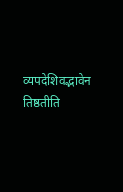व्यपदेशिवद्भावेन तिष्ठतीति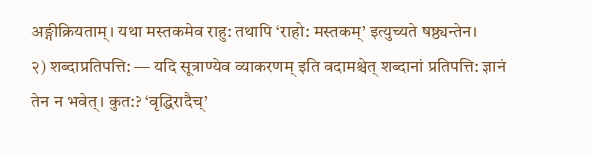अङ्गीक्रियताम्। यथा मस्तकमेव राहु: तथापि ‘राहो: मस्तकम्’ इत्युच्यते षष्ठ्यन्तेन।
२) शब्दाप्रतिपत्ति: — यदि सूत्राण्येव व्याकरणम् इति वदामश्चेत् शब्दानां प्रतिपत्ति: ज्ञानं तेन न भवेत्। कुत:? ‘वृद्धिरादैच्’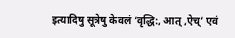इत्यादिषु सूत्रेषु केवलं ‘वृद्धि:, आत् ,ऐच्’ एवं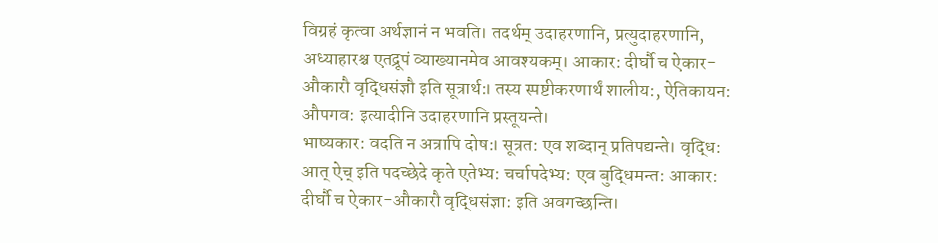विग्रहं कृत्वा अर्थज्ञानं न भवति। तदर्थम् उदाहरणानि, प्रत्युदाहरणानि, अध्याहारश्च एतद्रूपं व्याख्यानमेव आवश्यकम्। आकार: दीर्घौ च ऐकार-औकारौ वृद्धिसंज्ञौ इति सूत्रार्थ:। तस्य स्पष्टीकरणार्थं शालीय:, ऐतिकायन: औपगव: इत्यादीनि उदाहरणानि प्रस्तूयन्ते।
भाष्यकार: वदति न अत्रापि दोष:। सूत्रत: एव शब्दान् प्रतिपद्यन्ते। वृद्धि: आत् ऐच् इति पदच्छेदे कृते एतेभ्य: चर्चापदेभ्य: एव बुद्धिमन्त: आकार: दीर्घौ च ऐकार-औकारौ वृद्धिसंज्ञा: इति अवगच्छन्ति।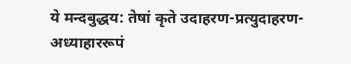ये मन्दबुद्धय: तेषां कृते उदाहरण-प्रत्युदाहरण-अध्याहाररूपं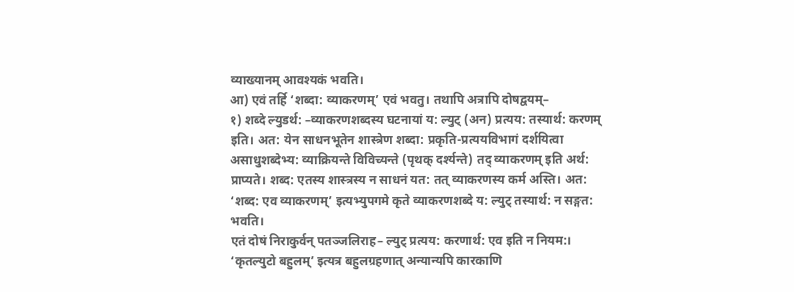व्याख्यानम् आवश्यकं भवति।
आ) एवं तर्हि ‘शब्दा: व्याकरणम्’ एवं भवतु। तथापि अत्रापि दोषद्वयम्–
१) शब्दे ल्युडर्थ: –व्याकरणशब्दस्य घटनायां य: ल्युट् (अन) प्रत्यय: तस्यार्थ: करणम् इति। अत: येन साधनभूतेन शास्त्रेण शब्दा: प्रकृति-प्रत्ययविभागं दर्शयित्वा असाधुशब्देभ्य: व्याक्रियन्ते विविच्यन्ते (पृथक् दर्श्यन्ते) तद् व्याकरणम् इति अर्थ: प्राप्यते। शब्द: एतस्य शास्त्रस्य न साधनं यत: तत् व्याकरणस्य कर्म अस्ति। अत: ‘शब्द: एव व्याकरणम्’ इत्यभ्युपगमे कृते व्याकरणशब्दे य: ल्युट् तस्यार्थ: न सङ्गत: भवति।
एतं दोषं निराकुर्वन् पतञ्जलिराह– ल्युट् प्रत्यय: करणार्थ: एव इति न नियम:। ‘कृतल्युटो बहुलम्’ इत्यत्र बहुलग्रहणात् अन्यान्यपि कारकाणि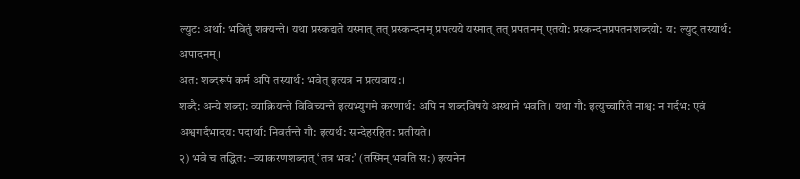ल्युट: अर्था: भवितुं शक्यन्ते। यथा प्रस्कद्यते यस्मात् तत् प्रस्कन्दनम् प्रपत्यये यस्मात् तत् प्रपतनम् एतयो: प्रस्कन्दनप्रपतनशब्दयो: य: ल्युट् तस्यार्थ: अपादनम्।
अत: शब्दरूपं कर्म अपि तस्यार्थ: भवेत् इत्यत्र न प्रत्यवाय:।
शब्दै: अन्ये शब्दा: व्याक्रियन्ते विविच्यन्ते इत्यभ्युगमे करणार्थ: अपि न शब्दविषये अस्थाने भवति। यथा गौ: इत्युच्चारिते नाश्व: न गर्दभ: एवं अश्वगर्दभादय: पदार्था: निवर्तन्ते गौ: इत्यर्थ: सन्देहरहित: प्रतीयते।
२) भवे च तद्धित: –व्याकरणशब्दात् ‘तत्र भव:’ (तस्मिन् भवति स:) इत्यनेन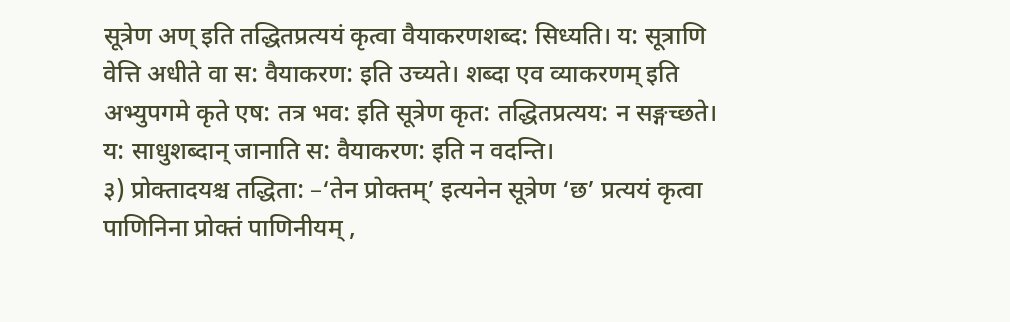सूत्रेण अण् इति तद्धितप्रत्ययं कृत्वा वैयाकरणशब्द: सिध्यति। य: सूत्राणि वेत्ति अधीते वा स: वैयाकरण: इति उच्यते। शब्दा एव व्याकरणम् इति अभ्युपगमे कृते एष: तत्र भव: इति सूत्रेण कृत: तद्धितप्रत्यय: न सङ्गच्छते। य: साधुशब्दान् जानाति स: वैयाकरण: इति न वदन्ति।
३) प्रोक्तादयश्च तद्धिता: –‘तेन प्रोक्तम्’ इत्यनेन सूत्रेण ‘छ’ प्रत्ययं कृत्वा पाणिनिना प्रोक्तं पाणिनीयम् ,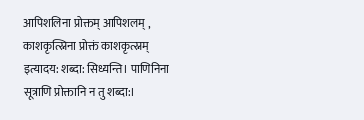आपिशलिना प्रोक्तम् आपिशलम् , काशकृत्स्निना प्रोक्तं काशकृत्स्नम् इत्यादय: शब्दा: सिध्यन्ति। पाणिनिना सूत्राणि प्रोक्तानि न तु शब्दा:।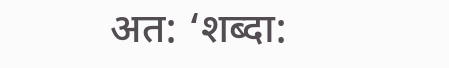अत: ‘शब्दा: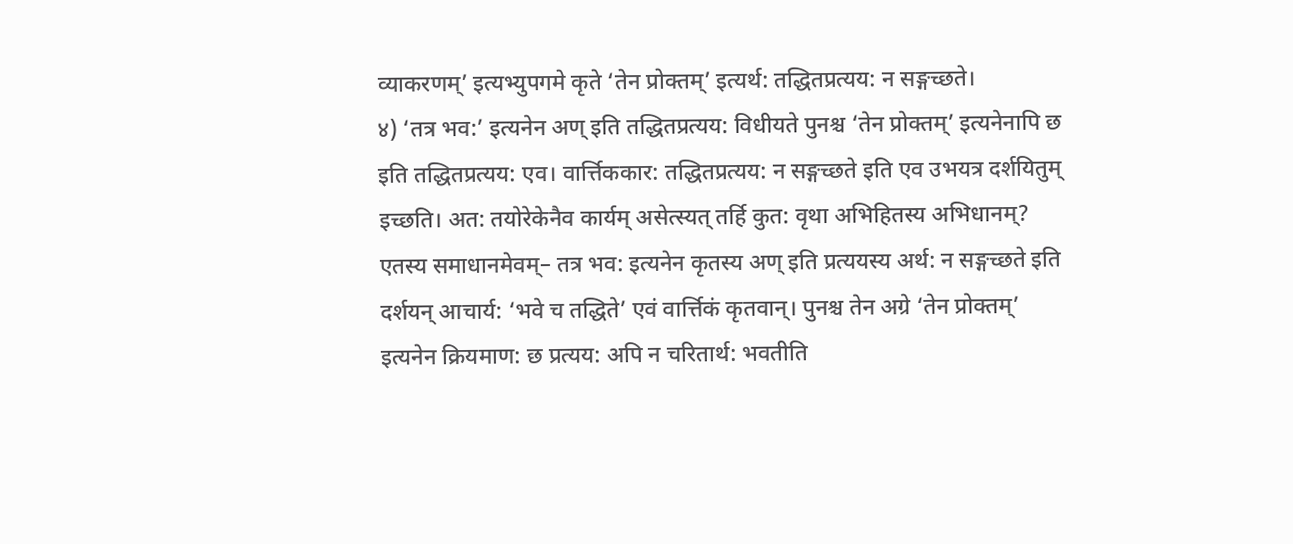व्याकरणम्’ इत्यभ्युपगमे कृते ‘तेन प्रोक्तम्’ इत्यर्थ: तद्धितप्रत्यय: न सङ्गच्छते।
४) ‘तत्र भव:’ इत्यनेन अण् इति तद्धितप्रत्यय: विधीयते पुनश्च ‘तेन प्रोक्तम्’ इत्यनेनापि छ इति तद्धितप्रत्यय: एव। वार्त्तिककार: तद्धितप्रत्यय: न सङ्गच्छते इति एव उभयत्र दर्शयितुम् इच्छति। अत: तयोरेकेनैव कार्यम् असेत्स्यत् तर्हि कुत: वृथा अभिहितस्य अभिधानम्?
एतस्य समाधानमेवम्– तत्र भव: इत्यनेन कृतस्य अण् इति प्रत्ययस्य अर्थ: न सङ्गच्छते इति दर्शयन् आचार्य: ‘भवे च तद्धिते’ एवं वार्त्तिकं कृतवान्। पुनश्च तेन अग्रे ‘तेन प्रोक्तम्’ इत्यनेन क्रियमाण: छ प्रत्यय: अपि न चरितार्थ: भवतीति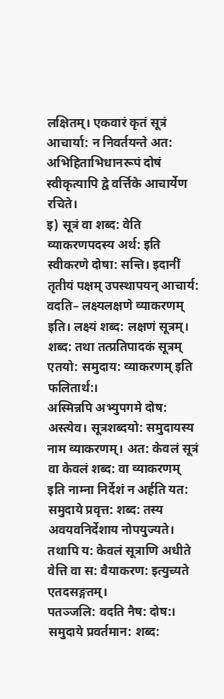लक्षितम्। एकवारं कृतं सूत्रं आचार्या: न निवर्तयन्ते अत: अभिहिताभिधानरूपं दोषं स्वीकृत्यापि द्वे वर्त्तिके आचार्येण रचिते।
इ) सूत्रं वा शब्द: वेति व्याकरणपदस्य अर्थ: इति स्वीकरणे दोषा: सन्ति। इदानीं तृतीयं पक्षम् उपस्थापयन् आचार्य: वदति– लक्ष्यलक्षणे व्याकरणम् इति। लक्ष्यं शब्द: लक्षणं सूत्रम्। शब्द: तथा तत्प्रतिपादकं सूत्रम् एतयो: समुदाय: व्याकरणम् इति फलितार्थ:।
अस्मिन्नपि अभ्युपगमे दोष: अस्त्येव। सूत्रशब्दयो: समुदायस्य नाम व्याकरणम्। अत: केवलं सूत्रं वा केवलं शब्द: वा व्याकरणम् इति नाम्ना निर्देशं न अर्हति यत: समुदाये प्रवृत्त: शब्द: तस्य अवयवनिर्देशाय नोपयुज्यते। तथापि य: केवलं सूत्राणि अधीते वेत्ति वा स: वैयाकरण: इत्युच्यते एतदसङ्गतम्।
पतञ्जलि: वदति नैष: दोष:। समुदाये प्रवर्तमान: शब्द: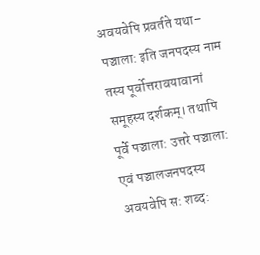अवयवेपि प्रवर्तते यथा– पञ्चाला: इति जनपदस्य नाम तस्य पूर्वोत्तरावयावानां समूहस्य दर्शकम्। तथापि पूर्वे पञ्चाला: उत्तरे पञ्चाला: एवं पञ्चालजनपदस्य अवयवेपि स: शब्द: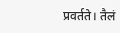प्रवर्तते। तैलं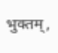भुक्तम्,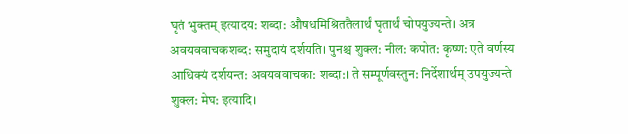घृतं भुक्तम् इत्यादय: शब्दा: औषधमिश्रिततैलार्थं घृतार्थं चोपयुज्यन्ते। अत्र अवयववाचकशब्द: समुदायं दर्शयति। पुनश्च शुक्ल: नील: कपोत: कृष्ण: एते वर्णस्य आधिक्यं दर्शयन्त: अवयववाचका: शब्दा:। ते सम्पूर्णवस्तुन: निर्देशार्थम् उपयुज्यन्ते शुक्ल: मेघ: इत्यादि।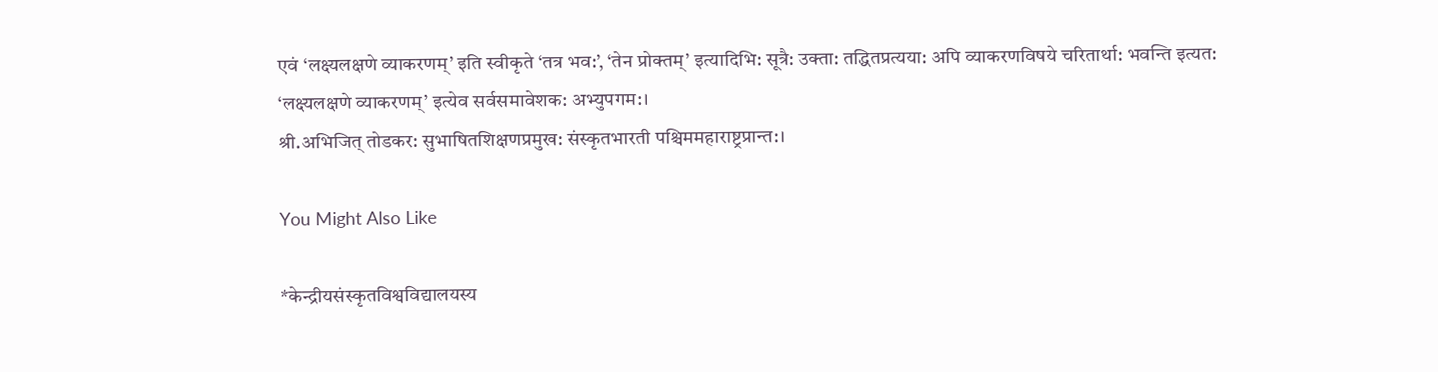एवं ‘लक्ष्यलक्षणे व्याकरणम्’ इति स्वीकृते ‘तत्र भव:’, ‘तेन प्रोक्तम्’ इत्यादिभि: सूत्रै: उक्ता: तद्धितप्रत्यया: अपि व्याकरणविषये चरितार्था: भवन्ति इत्यत: ‘लक्ष्यलक्षणे व्याकरणम्’ इत्येव सर्वसमावेशक: अभ्युपगम:।
श्री.अभिजित् तोडकर: सुभाषितशिक्षणप्रमुख: संस्कृतभारती पश्चिममहाराष्ट्रप्रान्त:।

You Might Also Like

*केन्द्रीयसंस्कृतविश्वविद्यालयस्य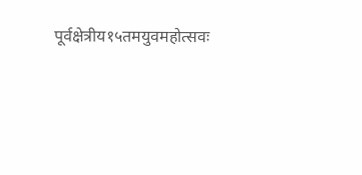पूर्वक्षेत्रीय१५तमयुवमहोत्सवः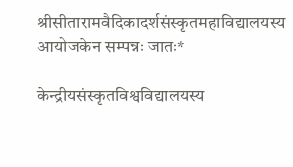श्रीसीतारामवैदिकादर्शसंस्कृतमहाविद्यालयस्य आयोजकेन सम्पन्नः जातः*

केन्द्रीयसंस्कृतविश्वविद्यालयस्य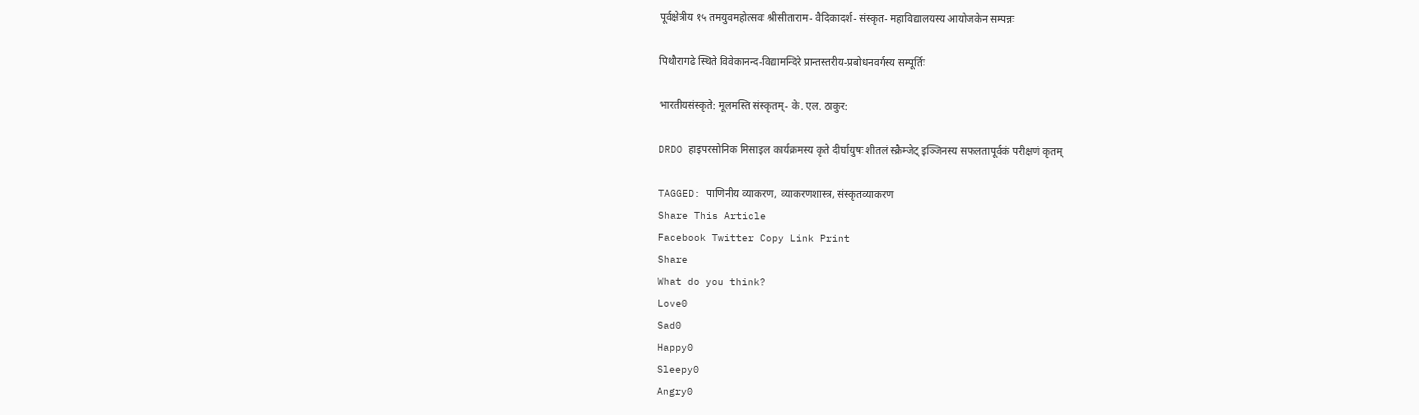पूर्वक्षेत्रीय १५ तमयुवमहोत्सवः श्रीसीताराम- वैदिकादर्श- संस्कृत- महाविद्यालयस्य आयोजकेन सम्पन्नः

पिथौरागढे स्थिते विवेकानन्द-विद्यामन्दिरे प्रान्तस्तरीय-प्रबोधनवर्गस्य सम्पूर्तिः

भारतीयसंस्कृते: मूलमस्ति संस्कृतम्- के. एल. ठाकुर:

DRDO हाइपरसोनिक मिसाइल कार्यक्रमस्य कृते दीर्घायुषः शीतलं स्क्रैम्जेट् इञ्जिनस्य सफलतापूर्वकं परीक्षणं कृतम्

TAGGED: पाणिनीय व्याकरण, व्याकरणशास्त्र, संस्कृतव्याकरण
Share This Article
Facebook Twitter Copy Link Print
Share
What do you think?
Love0
Sad0
Happy0
Sleepy0
Angry0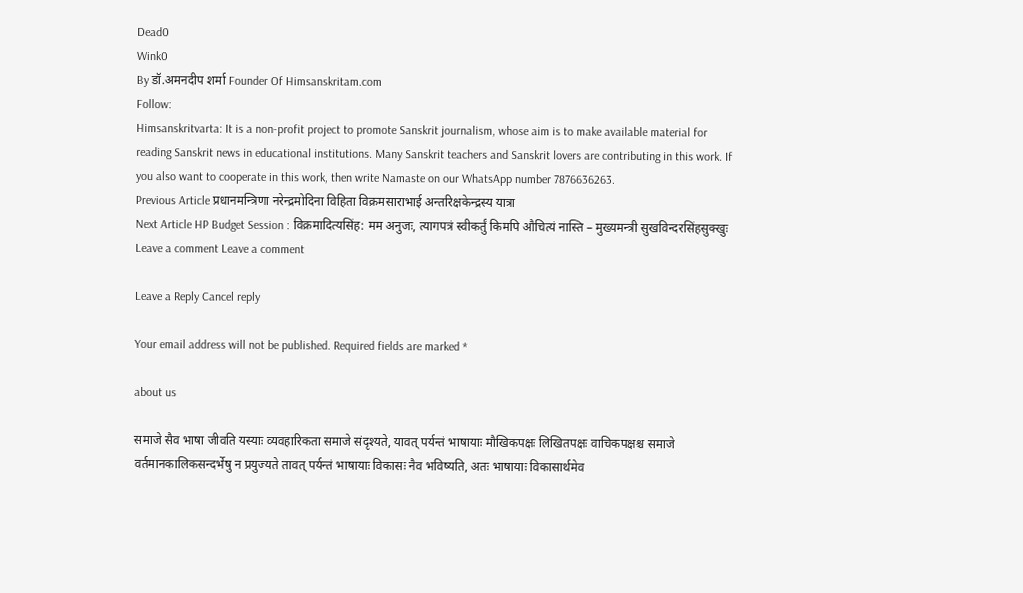Dead0
Wink0
By डॉ.अमनदीप शर्मा Founder Of Himsanskritam.com
Follow:
Himsanskritvarta: It is a non-profit project to promote Sanskrit journalism, whose aim is to make available material for reading Sanskrit news in educational institutions. Many Sanskrit teachers and Sanskrit lovers are contributing in this work. If you also want to cooperate in this work, then write Namaste on our WhatsApp number 7876636263.
Previous Article प्रधानमन्त्रिणा नरेन्द्रमोदिना विहिता विक्रमसाराभाई अन्तरिक्षकेन्द्रस्य यात्रा
Next Article HP Budget Session : विक्रमादित्यसिंह: मम अनुजः, त्यागपत्रं स्वीकर्तुं किमपि औचित्यं नास्ति – मुख्यमन्त्री सुखविन्दरसिंहसुक्खुः
Leave a comment Leave a comment

Leave a Reply Cancel reply

Your email address will not be published. Required fields are marked *

about us

समाजे सैव भाषा जीवति यस्याः व्यवहारिकता समाजे संदृश्यते, यावत् पर्यन्तं भाषायाः मौखिकपक्षः लिखितपक्षः वाचिकपक्षश्च समाजे वर्तमानकालिकसन्दर्भेषु न प्रयुज्यते तावत् पर्यन्तं भाषायाः विकासः नैव भविष्यति, अतः भाषायाः विकासार्थमेव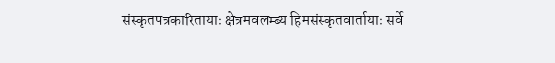संस्कृतपत्रकारितायाः क्षेत्रमवलम्ब्य हिमसंस्कृतवार्तायाः सर्वे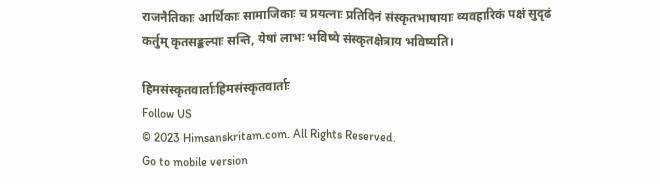राजनैतिकाः आर्थिकाः सामाजिकाः च प्रयत्नाः प्रतिदिनं संस्कृतभाषायाः व्यवहारिकं पक्षं सुदृढं कर्तुम् कृतसङ्कल्पाः सन्ति, येषां लाभः भविष्ये संस्कृतक्षेत्राय भविष्यति।

हिमसंस्कृतवार्ताःहिमसंस्कृतवार्ताः
Follow US
© 2023 Himsanskritam.com. All Rights Reserved.
Go to mobile version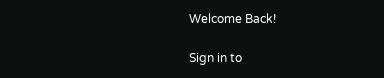Welcome Back!

Sign in to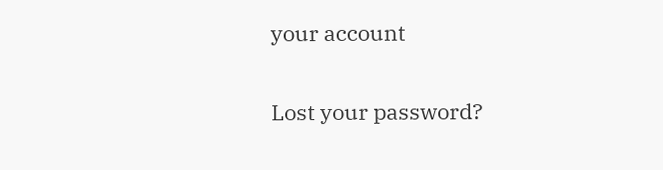your account

Lost your password?